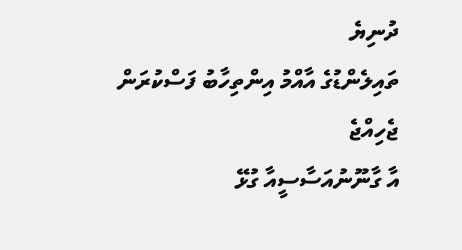ދުނިޔެ
ތައިލެންޑުގެ އާއްމު އިންތިހާބު ފަސްކުރަން ޖެހިއްޖެ
އާ ގާނޫނުއަސާސީއާ ގުޅޭ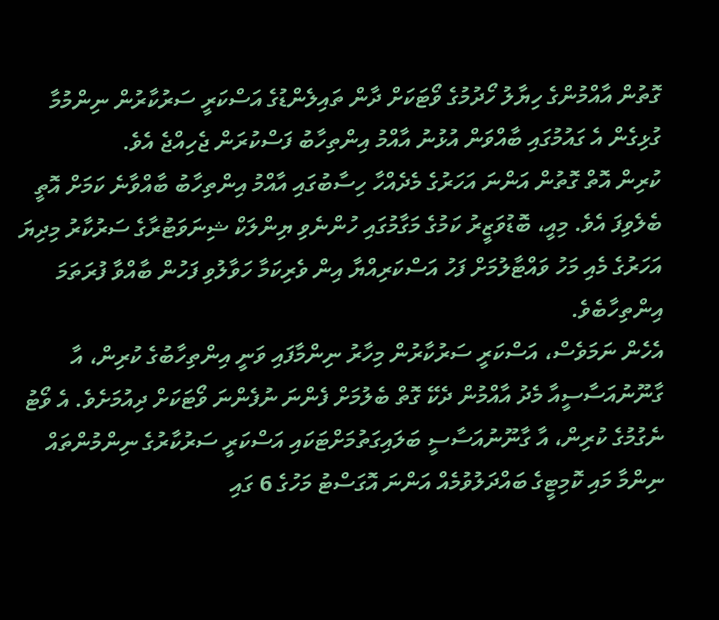ގޮތުން އާއްމުންގެ ހިޔާލު ހޯދުމުގެ ވޯޓަކަށް ދާން ތައިލެންޑުގެ އަސްކަރީ ސަރުކާރުން ނިންމުމާ ގުޅިގެން އެ ގައުމުގައި ބާއްވަން އުޅުނު އާއްމު އިންތިހާބު ފަސްކުރަން ޖެހިއްޖެ އެވެ.
ކުރިން އޮތް ގޮތުން އަންނަ އަހަރުގެ މެދެއްހާ ހިސާބުގައި އާއްމު އިންތިހާބު ބާއްވާނެ ކަމަށް އޮތީ ބެލެވިފަ އެވެ. މިއީ، ބޮޑުވަޒީރު ކަމުގެ މަގާމުގައި ހުންނެވި ޔިންލަކް ޝިނަވަޓުރާގެ ސަރުކާރު މިދިޔަ އަހަރުގެ މެއި މަހު ވައްޓާލުމަށް ފަހު އަސްކަރިއްޔާ އިން ވެރިކަމާ ހަވާލުވި ފަހުން ބާއްވާ ފުރަތަމަ އިންތިހާބެވެ.
އެހެން ނަމަވެސް، އަސްކަރީ ސަރުކާރުން މިހާރު ނިންމާފައި ވަނީ އިންތިހާބުގެ ކުރިން، އާ ގާނޫނުއަސާސީއާ މެދު އާއްމުން ދެކޭ ގޮތް ބެލުމަށް ފެންނަ ނުފެންނަ ވޯޓަކަށް ދިއުމަށެވެ. އެ ވޯޓު ނެގުމުގެ ކުރިން، އާ ގާނޫނުއަސާސީ ބަލައިގަތުމަށްޓަކައި އަސްކަރީ ސަރުކާރުގެ ނިންމުންތައް ނިންމާ މައި ކޮމިޓީގެ ބައްދަލުވުމެއް އަންނަ އޮގަސްޓު މަހުގެ 6 ގައި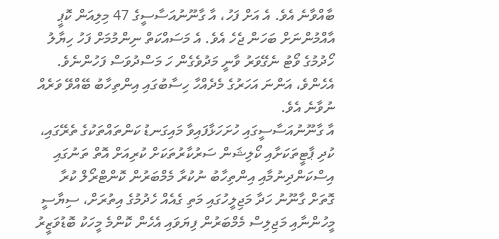ބާއްވާނެ އެވެ. އެ އަށް ފަހު، އާ ގާނޫނުއަސާސީގެ 47 މިލިއަން ކޮޕީ އާއްމުންނަށް ބަހަން ޖެހެ އެވެ. އެ މަސައްކަތް ނިންމުމަށް ފަހު ހިޔާލު ހޯދުމުގެ ވޯޓު ނެގޭވަރު ވާނީ މަދުވެގެން ހަ މަސްދުވަސް ފަހުންނެވެ. އެހެންވެ، އަންނަ އަހަރުގެ މެދެއްހާ ހިސާބުގައި އިންތިހާބު ބޭއްވޭ ވަރެއް ނުވާނެ އެވެ.
އާ ގާނޫނުއަސާސީގައި ހުށަހަޅާފައިވާ މައިގަނޑު ކަންތައްތަކުގެ ތެރޭގައި، ކުދި ޕާޓީތަކަށާއި ކޯލިޝަން ސަރުކާރުތަކަށް ކުރިއަށް އޮތް ތަނުގައި އިސްކަންދިނުމާއި އިންތިހާބު ނުކުރާ މެމްބަރުން ކޮންޓްރޯލް ކުރާ ގޮތަށް ގާނޫނު ހަދާ މަޖިލީހުގައި މަތި ގެއެއް ހެދުމުގެ އިތުރަށް، ސިޔާސީ މީހުންނާއި މަޖިލިސް މެމްބަރުން ފިޔަވައި އެހެން ކޮންމެ މީހަކު ބޮޑުވަޒީރު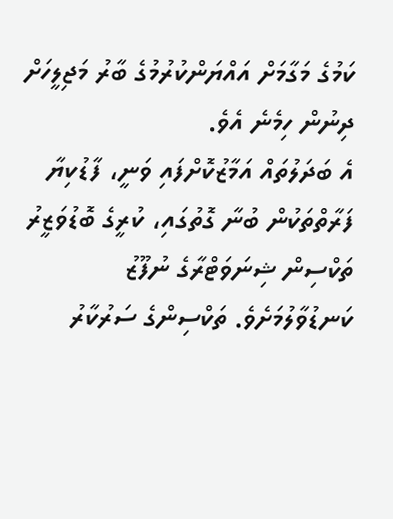ކަމުގެ މަގާމަށް އައްޔަންކުރުމުގެ ބާރު މަޖިލީހަށް ދިނުން ހިމެނެ އެވެ.
އެ ބަދަލުތައް އަމާޒުކޮށްފައި ވަނީ، ފާޑުކިޔާ ފަރާތްތަކުން ބުނާ ގޮތުގައި، ކުރީގެ ބޮޑުވަޒީރު ތަކްސިން ޝިނަވަޓްރާގެ ނުފޫޒު ކަނޑުވާލުމަށެވެ. ތަކްސިންގެ ސަރުކާރު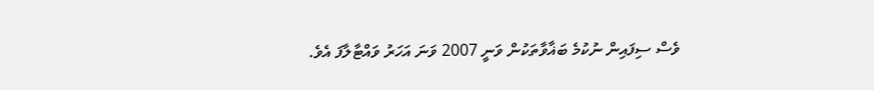ވެސް ސިފައިން ނުކުމެ ބަޣާވާތަކުން ވަނީ 2007 ވަނަ އަހަރު ވައްޓާލާފަ އެވެ.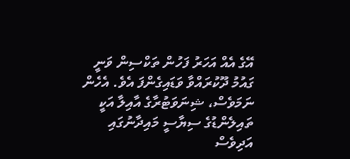އޭގެ އެއް އަހަރު ފަހުން ތަކްސިން ވަނީ ގައުމު ދޫކުރައްވާ ވަޑައިގެންފަ އެވެ. އެހެން ނަމަވެސް، ޝިނަވަޓުރާގެ އާއިލާ އަކީ ތައިލެންޑުގެ ސިޔާސީ މައިދާނުގައި އަދިވެސް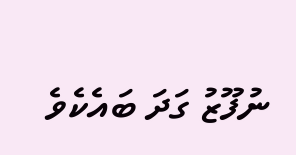ނުފޫޒު ގަދަ ބައެކެވެ